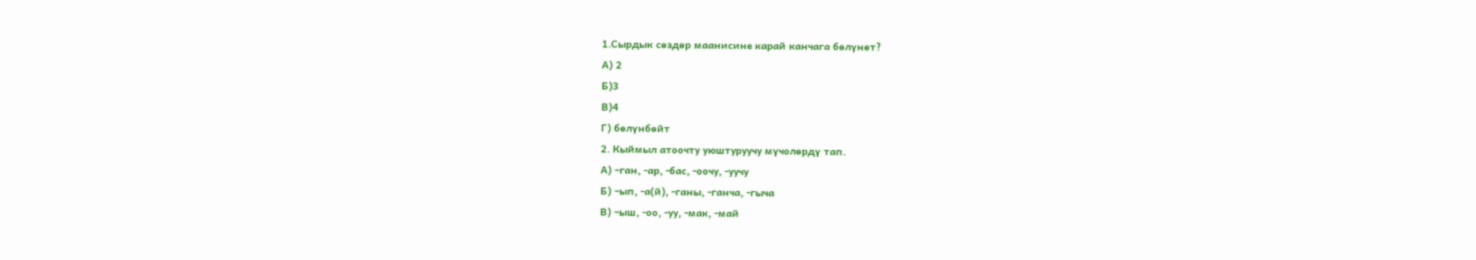1.Сырдык сөздөр маанисине карай канчага бөлүнөт?
А) 2
Б)3
В)4
Г) бөлүнбөйт
2. Кыймыл атоочту уюштуруучу мүчолөрдү тап.
А) –ган, -ар, -бас, -оочу, -уучу
Б) –ып, -а(й), -ганы, -ганча, -гыча
В) –ыш, -оо, -уу, -мак, -май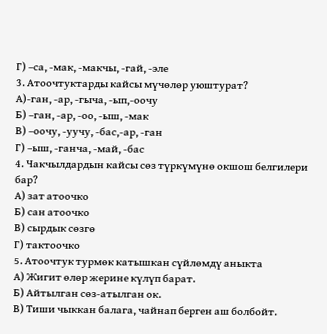Г) –са, -мак, -макчы, -гай, -эле
3. Атоочтуктарды кайсы мүчөлөр уюштурат?
А)-ган, -ар, -гыча, -ып,-оочу
Б) –ган, -ар, -оо, -ыш, -мак
В) –оочу, -уучу, -бас,-ар, -ган
Г) –ыш, -ганча, -май, -бас
4. Чакчылдардын кайсы сөз түркүмүнө окшош белгилери бар?
А) зат атоочко
Б) сан атоочко
В) сырдык сөзгө
Г) тактоочко
5. Атоочтук турмөк катышкан сүйлөмдү аныкта
А) Жигит өлөр жерине күлүп барат.
Б) Айтылган сөз-атылган ок.
В) Тиши чыккан балага, чайнап берген аш болбойт.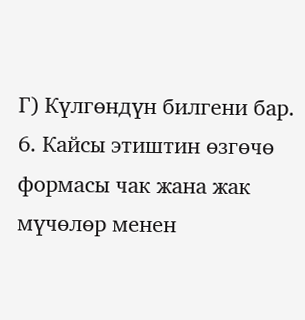Г) Күлгөндүн билгени бар.
6. Кайсы этиштин өзгөчө формасы чак жана жак мүчөлөр менен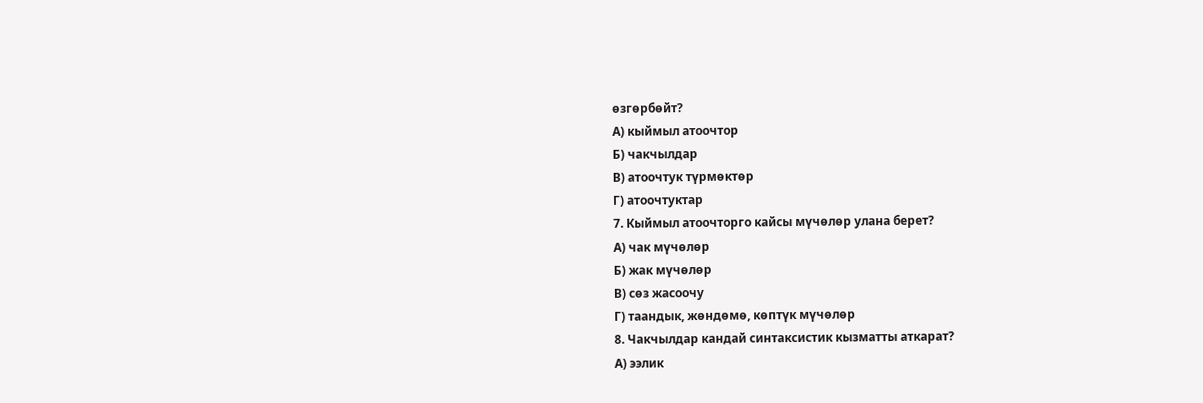өзгөрбөйт?
А) кыймыл атоочтор
Б) чакчылдар
В) атоочтук түрмөктөр
Г) атоочтуктар
7. Кыймыл атоочторго кайсы мүчөлөр улана берет?
А) чак мүчөлөр
Б) жак мүчөлөр
В) сөз жасоочу
Г) таандык, жөндөмө, көптүк мүчөлөр
8. Чакчылдар кандай синтаксистик кызматты аткарат?
А) ээлик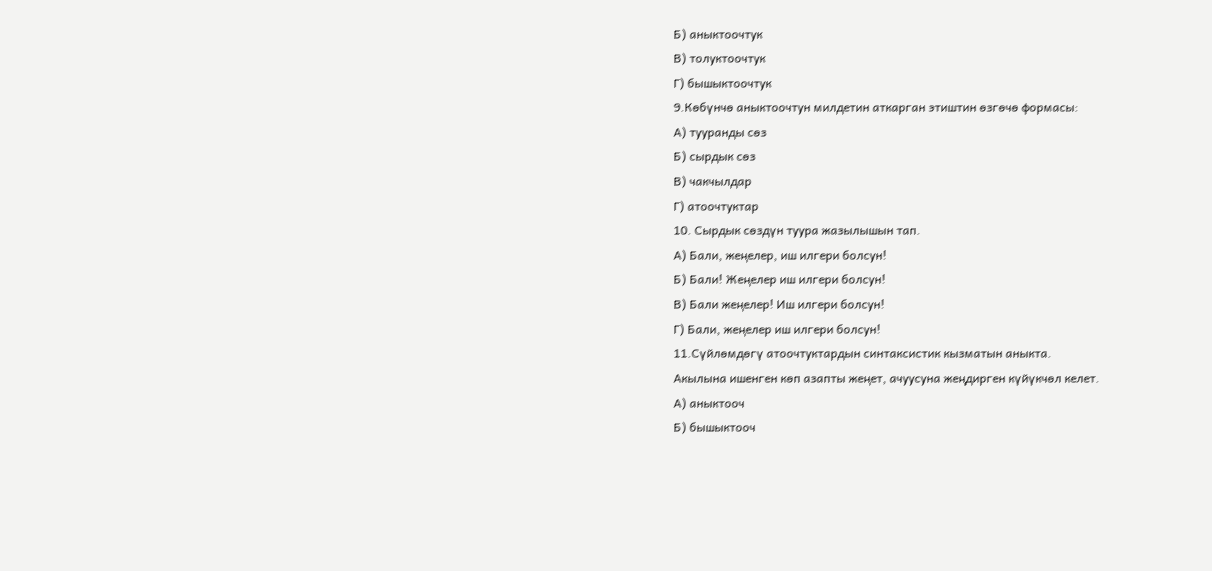Б) аныктоочтук
В) толуктоочтук
Г) бышыктоочтук
9.Көбүнчө аныктоочтун милдетин аткарган этиштин өзгөчө формасы:
А) тууранды сөз
Б) сырдык сөз
В) чакчылдар
Г) атоочтуктар
10. Сырдык сөздүн туура жазылышын тап.
А) Бали, жеңелер, иш илгери болсун!
Б) Бали! Жеңелер иш илгери болсун!
В) Бали жеңелер! Иш илгери болсун!
Г) Бали, жеңелер иш илгери болсун!
11.Сүйлөмдөгү атоочтуктардын синтаксистик кызматын аныкта.
Акылына ишенген көп азапты жеңет, ачуусуна жеңдирген күйүкчөл келет.
А) аныктооч
Б) бышыктооч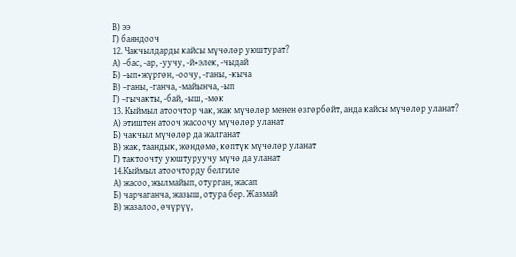В) ээ
Г) баяндооч
12. Чакчылдарды кайсы мүчөлөр уюштурат?
А) –бас, -ар, -уучу, -й+элек, -чыдай
Б) –ып+жүргөн, -оочу, -ганы, -кыча
В) –ганы, -ганча, -майынча, -ып
Г) –гычакты, -бай, -ыш, -мөк
13. Кыймыл атоочтор чак, жак мүчөлөр менен өзгөрбөйт, анда кайсы мүчөлөр уланат?
А) этиштен атооч жасоочу мүчөлөр уланат
Б) чакчыл мүчөлөр да жалганат
В) жак, таандык, жөндөмө, көптүк мүчөлөр уланат
Г) тактоочту уюштуруучу мүчө да уланат
14.Кыймыл атоочторду белгиле
А) жасоо, жылмайып, отурган, жасап
Б) чарчаганча, жазыш, отура бер. Жазмай
В) жазалоо, өчүрүү,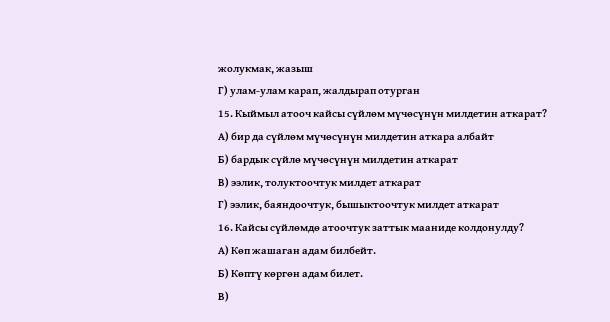жолукмак, жазыш
Г) улам-улам карап, жалдырап отурган
15. Кыймыл атооч кайсы сүйлөм мүчөсүнүн милдетин аткарат?
А) бир да сүйлөм мүчөсүнүн милдетин аткара албайт
Б) бардык сүйлө мүчөсүнүн милдетин аткарат
В) ээлик, толуктоочтук милдет аткарат
Г) ээлик, баяндоочтук, бышыктоочтук милдет аткарат
16. Кайсы сүйлөмдө атоочтук заттык мааниде колдонулду?
А) Көп жашаган адам билбейт.
Б) Көптү көргөн адам билет.
В)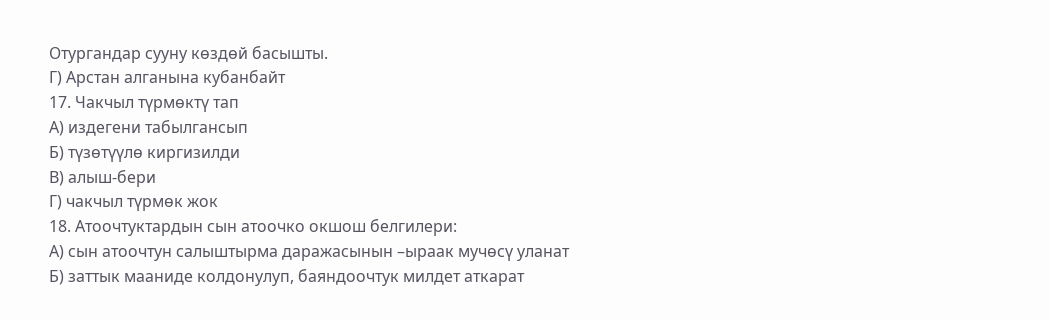Отургандар сууну көздөй басышты.
Г) Арстан алганына кубанбайт
17. Чакчыл түрмөктү тап
А) издегени табылгансып
Б) түзөтүүлө киргизилди
В) алыш-бери
Г) чакчыл түрмөк жок
18. Атоочтуктардын сын атоочко окшош белгилери:
А) сын атоочтун салыштырма даражасынын –ыраак мучөсү уланат
Б) заттык мааниде колдонулуп, баяндоочтук милдет аткарат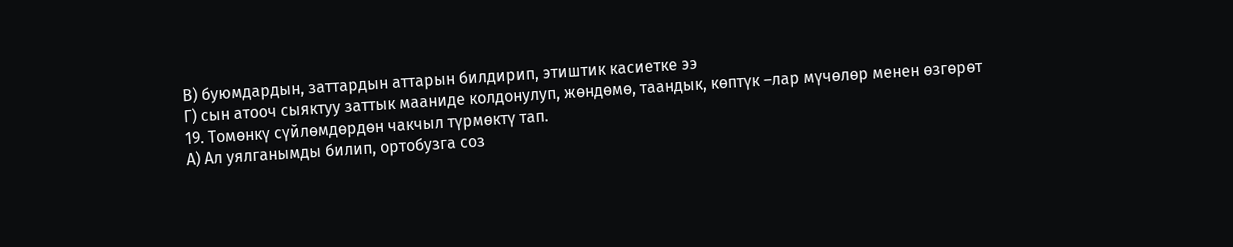В) буюмдардын, заттардын аттарын билдирип, этиштик касиетке ээ
Г) сын атооч сыяктуу заттык мааниде колдонулуп, жөндөмө, таандык, көптүк –лар мүчөлөр менен өзгөрөт
19. Томөнкү сүйлөмдөрдөн чакчыл түрмөктү тап.
А) Ал уялганымды билип, ортобузга соз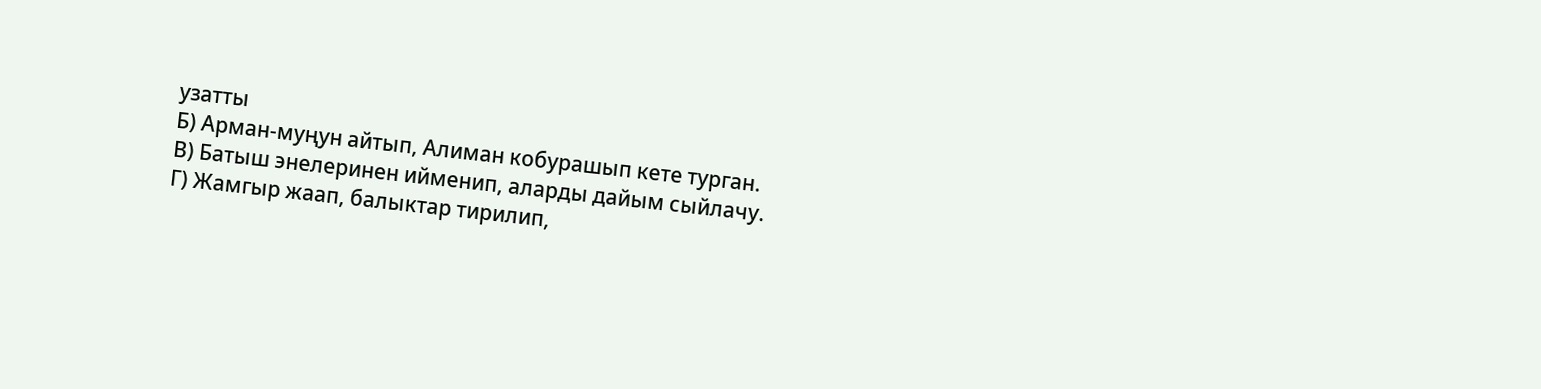узатты
Б) Арман-муңун айтып, Алиман кобурашып кете турган.
В) Батыш энелеринен ийменип, аларды дайым сыйлачу.
Г) Жамгыр жаап, балыктар тирилип,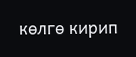көлгө кирип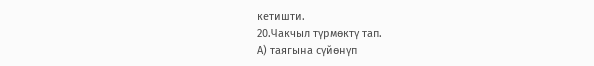кетишти.
20.Чакчыл түрмөктү тап.
А) таягына сүйөнүп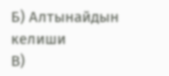Б) Алтынайдын келиши
В)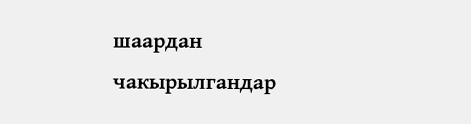шаардан чакырылгандар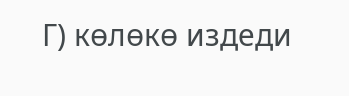Г) көлөкө издеди